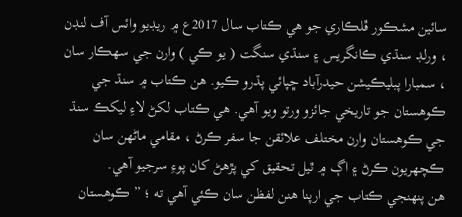سائين مشڪور ڦلڪاري جو هي ڪتاب سال 2017ع ۾ ريڊيو وائس آف لنڊن ، ورلڊ سنڌي ڪانگريس ۽ سنڌي سنگت ( يو ڪي ) وارن جي سهڪار سان ، سمبارا پبليڪيشن حيدرآباد ڇپائي پڌرو ڪيو. هن ڪتاب ۾ سنڌ جي ڪوهستان جو تاريخي جائزو ورتو ويو آهي. هي ڪتاب لکڻ لاءِ ليکڪ سنڌ جي ڪوهستان وارن مختلف علائقن جا سفر ڪرڻ ، مقامي ماڻهن سان ڪچهريون ڪرڻ ۽ اڳ ۾ ٿيل تحقيق کي پڙهڻ کان پوءِ سرجيو آهي.
هن پنهنجي ڪتاب جي ارپنا هنن لفظن سان ڪئي آهي ته ؛ ” ڪوهستان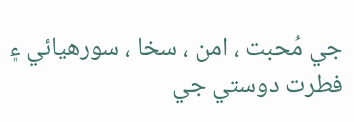جي مُحبت ، امن ، سخا ، سورهيائي ۽ فطرت دوستي جي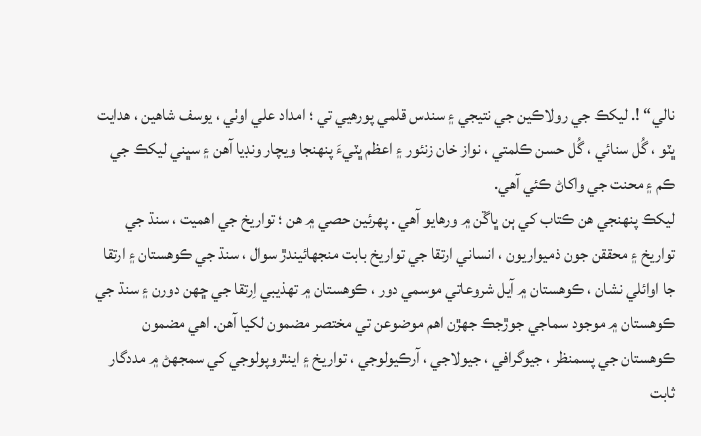نالي“ !. ليکڪ جي رولاڪين جي نتيجي ۽ سندس قلمي پورهيي تي ؛ امداد علي اوٺي ، يوسف شاهين ، هدايت ڀٽو ، گُل سنائي ، گُل حسن ڪلمتي ، نواز خان زنئور ۽ اعظم ڀٽيءَ پنهنجا ويچار ونڊيا آهن ۽ سڀني ليکڪ جي ڪم ۽ محنت جي واکاڻ ڪئي آهي.
ليکڪ پنهنجي هن ڪتاب کي ٻن ڀاڱن ۾ ورهايو آهي . پهرئين حصي ۾ هن ؛ تواريخ جي اهميت ، سنڌ جي تواريخ ۽ محققن جون ذميواريون ، انساني ارتقا جي تواريخ بابت منجهائيندڙ سوال ، سنڌ جي ڪوهستان ۽ ارتقا جا اوائلي نشان ، ڪوهستان ۾ آيل شروعاتي موسمي دور ، ڪوهستان ۾ تهذيبي اِرتقا جي ڇهن دورن ۽ سنڌ جي ڪوهستان ۾ موجود سماجي جوڙجڪ جهڙن اهم موضوعن تي مختصر مضمون لکيا آهن. اهي مضمون ڪوهستان جي پسمنظر ، جيوگرافي ، جيولاجي ، آرڪيولوجي ، تواريخ ۽ اينٿروپولوجي کي سمجهڻ ۾ مددگار ثابت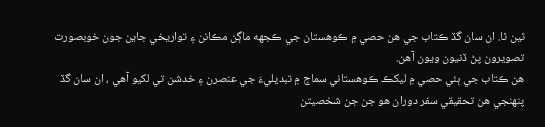ٿين ٿا. ان سان گڏ ڪتاب جي هن حصي ۾ ڪوهستان جي ڪجهه ماڳن مڪانن ۽ تواريخي جاين جون خوبصورت تصويرون پڻ ڏنيون ويون آهن.
هن ڪتاب جي ٻئي حصي ۾ ليکڪ ڪوهستاني سماج ۾ تبديليءَ جي عنصرن ۽ خدشن تي لکيو آهي ، ان سان گڏ پنهنجي هن تحقيقي سفر دوران هو جن جن شخصيتن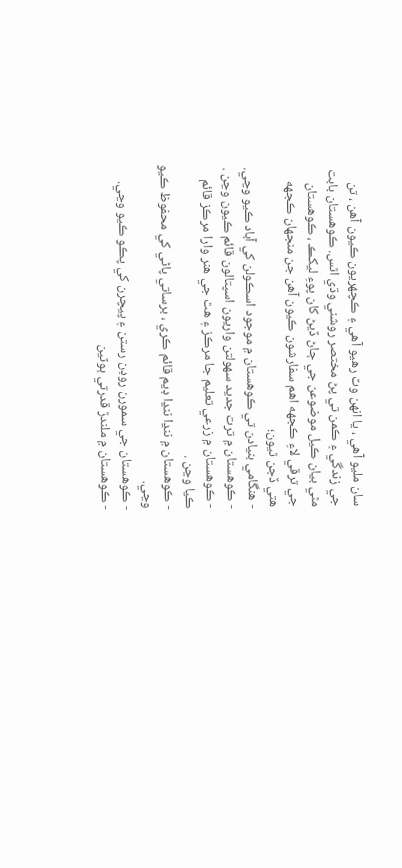سان مليو آهي ، يا انهن وٽ رهيو آهي ۽ ڪچهريون ڪيون آهن ، تن جي زندگي ۽ ڪمن تي پڻ مختصر روشني وڌي اٿس. ڪوهستان بابت مٿي بيان ڪيل موضوعن جي ڄاڻ ڏيڻ کان پوءِ ليکڪ ، ڪوهستان جي ترقي لاءِ ڪجهه اهم سفارشون ڪيون آهن جن منجهان ڪجهه هتي ڏجن ٿيون؛
- هنگامي بنيادن تي ڪوهستان ۾ موجود اسڪولن کي آباد ڪيو وڃي.
- ڪوهستان ۾ ترت جديد سهولتن واريون اسپتالون قائم ڪيون وڃن .
- ڪوهستان ۾ زرعي تعليم جا مرڪز ۽ هٿ جي هنر وارا مرڪز قائم ڪيا وڃن .
- ڪوهستان ۾ ننڍا ننڍا ڊيم قائم ڪري ، برساتي پاڻي کي محفوظ ڪيو وڃي.
- ڪوهستان جي سمورن روڊن رستن ۽ پيچرن کي پڪو ڪيو وڃي.
- ڪوهستان ۾ ملندڙ قدرتي ٻوٽين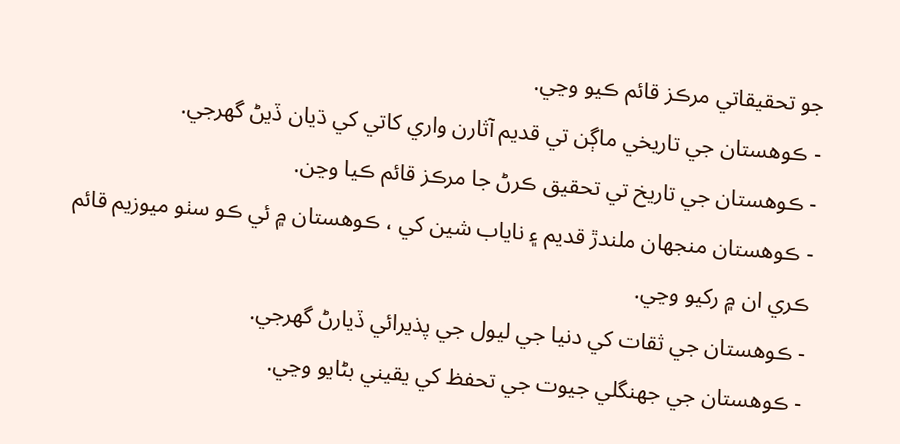جو تحقيقاتي مرڪز قائم ڪيو وڃي.
- ڪوهستان جي تاريخي ماڳن تي قديم آثارن واري کاتي کي ڌيان ڏيڻ گهرجي.
- ڪوهستان جي تاريخ تي تحقيق ڪرڻ جا مرڪز قائم ڪيا وڃن.
- ڪوهستان منجهان ملندڙ قديم ۽ ناياب شين کي ، ڪوهستان ۾ ئي ڪو سٺو ميوزيم قائم ڪري ان ۾ رکيو وڃي.
- ڪوهستان جي ثقات کي دنيا جي ليول جي پذيرائي ڏيارڻ گهرجي.
- ڪوهستان جي جهنگلي جيوت جي تحفظ کي يقيني بڻايو وڃي.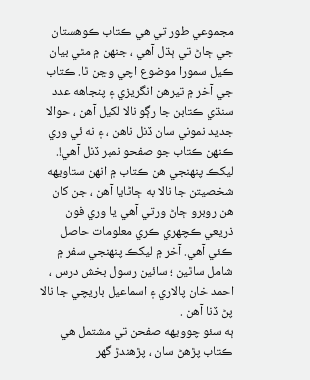مجموعي طور تي هي ڪتاب ڪوهستان جي ڄاڻ تي ٻڌل آهي ، جنهن ۾ مٿي بيان ڪيل سمورا موضوع اچي وڃن ٿا. ڪتاب جي آخر ۾ تيرهن انگريزي ۽ پنجاهه عدد سنڌي ڪتابن جا رڳو نالا لکيل آهن ، حوالا جديد نموني سان ڏنل ناهن ، ۽ نه ئي وري ڪنهن ڪتاب جو صفحو نمبر ڏنل آهي!.
ليکڪ پنهنجي هن ڪتاب ۾ انهن ستاويهه شخصيتن جا نالا به ڄاڻايا آهن ، جن کان هن روبرو ڄاڻ ورتي آهي يا وري فون ذريعي ڪچهري ڪري معلومات حاصل ڪئي آهي. آخر ۾ ليکڪ پنهنجي سفر ۾ شامل ساٿين ؛ سائين رسول بخش درس ، احمد خان پالاري ۽ اسماعيل باريچي جا نالا پڻ ڏنا آهن .
ٻه سئو چوويهه صفحن تي مشتمل هي ڪتاب پڙهڻ سان ، پڙهندڙ گهر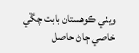ويٺي ڪوهستان بابت چڱي خاصي ڄاڻ حاصل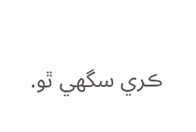ڪري سگهي ٿو.